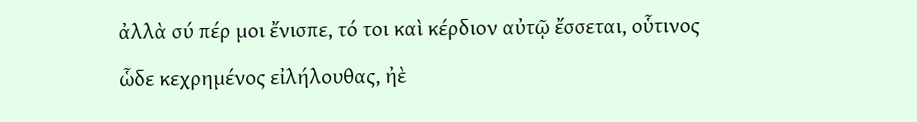ἀλλὰ σύ πέρ μοι ἔνισπε, τό τοι καὶ κέρδιον αὐτῷ ἔσσεται, οὗτινος ὧδε κεχρημένος εἰλήλουθας, ἠὲ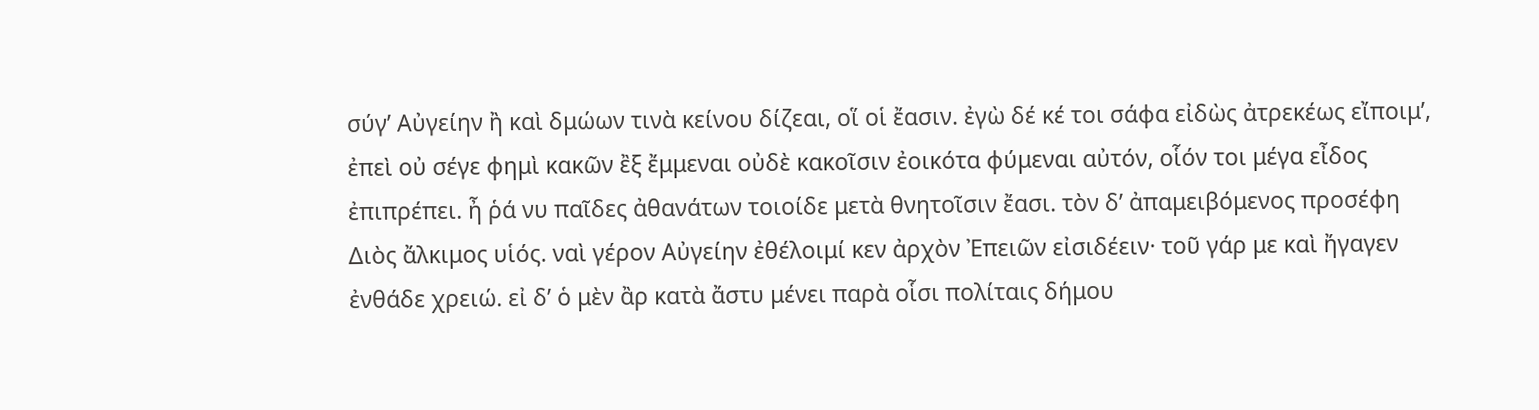σύγʼ Αὐγείην ἢ καὶ δμώων τινὰ κείνου δίζεαι, οἵ οἱ ἔασιν. ἐγὼ δέ κέ τοι σάφα εἰδὼς ἀτρεκέως εἴποιμʼ, ἐπεὶ οὐ σέγε φημὶ κακῶν ἒξ ἔμμεναι οὐδὲ κακοῖσιν ἐοικότα φύμεναι αὐτόν, οἷόν τοι μέγα εἶδος ἐπιπρέπει. ἦ ῥά νυ παῖδες ἀθανάτων τοιοίδε μετὰ θνητοῖσιν ἔασι. τὸν δʼ ἀπαμειβόμενος προσέφη Διὸς ἄλκιμος υἱός. ναὶ γέρον Αὐγείην ἐθέλοιμί κεν ἀρχὸν Ἐπειῶν εἰσιδέειν· τοῦ γάρ με καὶ ἤγαγεν ἐνθάδε χρειώ. εἰ δʼ ὁ μὲν ἂρ κατὰ ἄστυ μένει παρὰ οἷσι πολίταις δήμου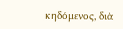κηδόμενος, διὰ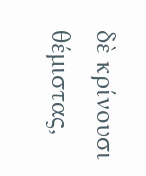δὲ κρίνουσι θέμιστας,